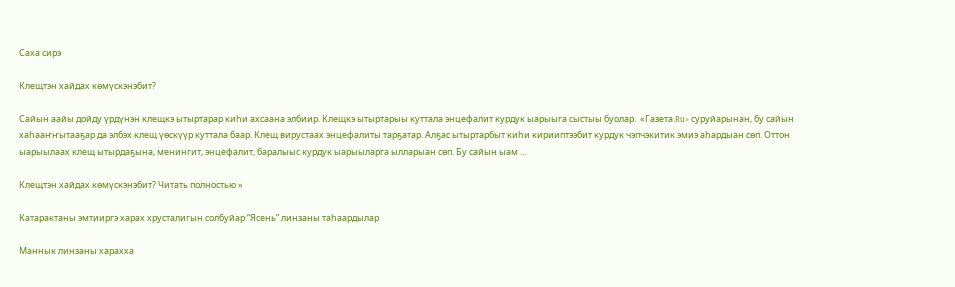Саха сирэ

Клещтэн хайдах көмүскэнэбит?

Сайын аайы дойду үрдүнэн клещкэ ытыртарар киһи ахсаана элбиир. Клещкэ ытыртарыы куттала энцефалит курдук ыарыыга сыстыы буолар.  «Газета.Ru» суруйарынан, бу сайын хаһааҥҥытааҕар да элбэх клещ үөскүүр куттала баар. Клещ вирустаах энцефалиты тарҕатар. Алҕас ытыртарбыт киһи кирииптээбит курдук чэпчэкитик эмиэ аһардыан сөп. Оттон ыарыылаах клещ ытырдаҕына, менингит, энцефалит, баралыыс курдук ыарыыларга ылларыан сөп. Бу сайын ыам …

Клещтэн хайдах көмүскэнэбит? Читать полностью »

Катарактаны эмтииргэ харах хрусталигын солбуйар “Ясень” линзаны таһаардылар

Маннык линзаны харахха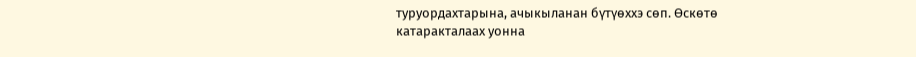туруордахтарына, ачыкыланан бүтүөххэ сөп. Өскөтө катаракталаах уонна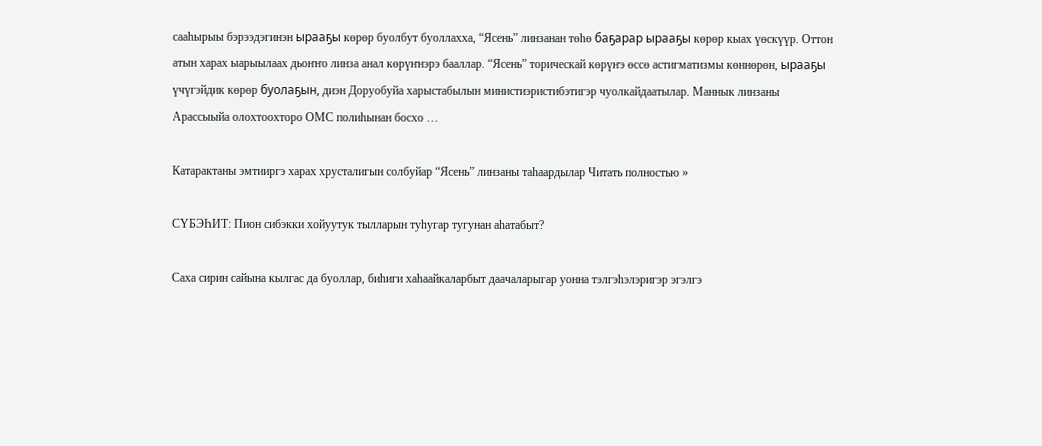сааһырыы бэрээдэгинэн ырааҕы көрөр буолбут буоллахха, “Ясень” линзанан төһө баҕарар ырааҕы көрөр кыах үөскүүр. Оттон атын харах ыарыылаах дьоҥҥо линза анал көрүҥнэрэ бааллар. “Ясень” торическай көрүҥэ өссө астигматизмы көннөрөн, ырааҕы үчүгэйдик көрөр буолаҕын, диэн Доруобуйа харыстабылын министиэристибэтигэр чуолкайдаатылар. Маннык линзаны Арассыыйа олохтоохторо ОМС полиһынан босхо …

Катарактаны эмтииргэ харах хрусталигын солбуйар “Ясень” линзаны таһаардылар Читать полностью »

СҮБЭҺИТ: Пион сибэкки хойуутук тылларын туһугар тугунан аһатабыт?

Саха сирин сайына кылгас да буоллар, биһиги хаһаайкаларбыт даачаларыгар уонна тэлгэһэлэригэр эгэлгэ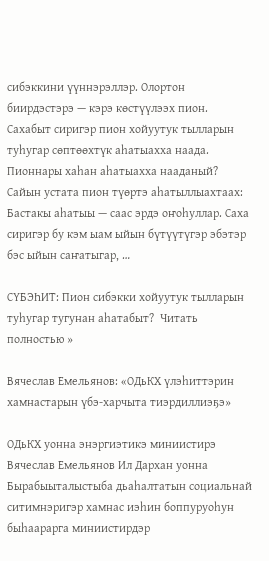сибэккини үүннэрэллэр. Олортон биирдэстэрэ — кэрэ көстүүлээх пион. Сахабыт сиригэр пион хойуутук тылларын туһугар сөптөөхтүк аһатыахха наада. Пионнары хаһан аһатыахха нааданый? Сайын устата пион түөртэ аһатыллыахтаах: Бастакы аһатыы — саас эрдэ оҥоһуллар. Саха сиригэр бу кэм ыам ыйын бүтүүтүгэр эбэтэр бэс ыйын саҥатыгар, …

СҮБЭҺИТ: Пион сибэкки хойуутук тылларын туһугар тугунан аһатабыт?  Читать полностью »

Вячеслав Емельянов: «ОДьКХ үлэһиттэрин хамнастарын үбэ-харчыта тиэрдиллиэҕэ»

ОДьКХ уонна энэргиэтикэ миниистирэ Вячеслав Емельянов Ил Дархан уонна Бырабыыталыстыба дьаһалтатын социальнай ситимнэригэр хамнас иэһин боппуруоһун быһаарарга миниистирдэр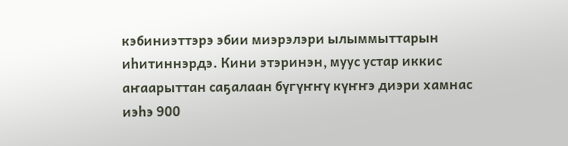кэбиниэттэрэ эбии миэрэлэри ылыммыттарын иһитиннэрдэ. Кини этэринэн, муус устар иккис аҥаарыттан саҕалаан бүгүҥҥү күҥҥэ диэри хамнас иэһэ 900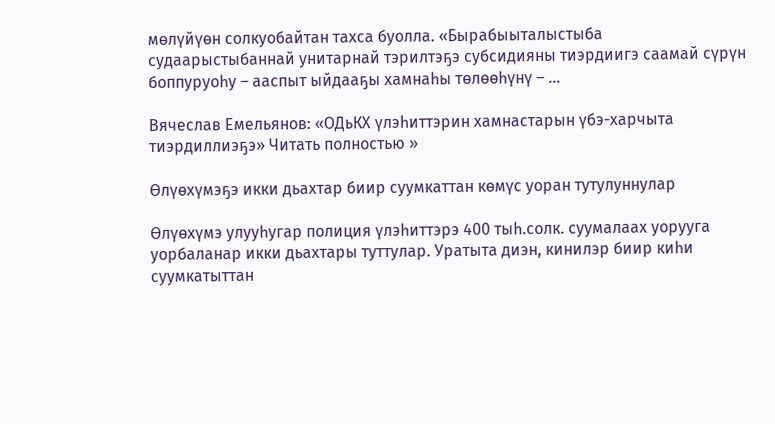мөлүйүөн солкуобайтан тахса буолла. «Бырабыыталыстыба судаарыстыбаннай унитарнай тэрилтэҕэ субсидияны тиэрдиигэ саамай сүрүн боппуруоһу – ааспыт ыйдааҕы хамнаһы төлөөһүнү – …

Вячеслав Емельянов: «ОДьКХ үлэһиттэрин хамнастарын үбэ-харчыта тиэрдиллиэҕэ» Читать полностью »

Өлүөхүмэҕэ икки дьахтар биир суумкаттан көмүс уоран тутулуннулар

Өлүөхүмэ улууһугар полиция үлэһиттэрэ 400 тыһ.солк. суумалаах уорууга уорбаланар икки дьахтары туттулар. Уратыта диэн, кинилэр биир киһи суумкатыттан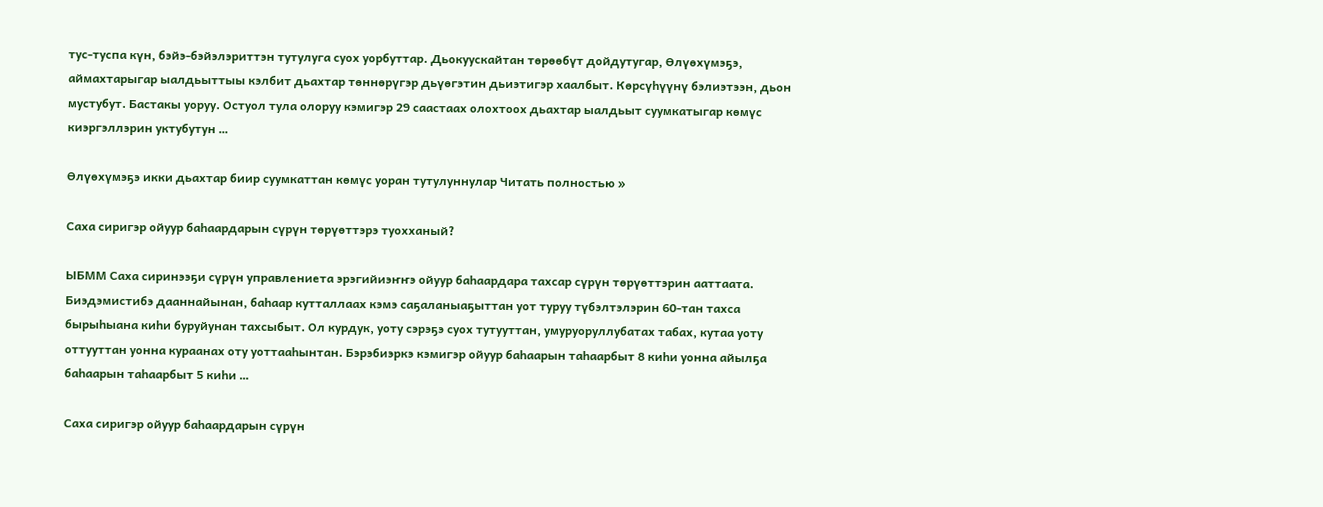тус-туспа күн, бэйэ-бэйэлэриттэн тутулуга суох уорбуттар. Дьокуускайтан төрөөбүт дойдутугар, Өлүөхүмэҕэ, аймахтарыгар ыалдьыттыы кэлбит дьахтар төннөрүгэр дьүөгэтин дьиэтигэр хаалбыт. Көрсүһүүнү бэлиэтээн, дьон мустубут. Бастакы уоруу. Остуол тула олоруу кэмигэр 29 саастаах олохтоох дьахтар ыалдьыт суумкатыгар көмүс киэргэллэрин уктубутун …

Өлүөхүмэҕэ икки дьахтар биир суумкаттан көмүс уоран тутулуннулар Читать полностью »

Саха сиригэр ойуур баһаардарын сүрүн төрүөттэрэ туохханый?

ЫБММ Саха сиринээҕи сүрүн управлениета эрэгийиэҥҥэ ойуур баһаардара тахсар сүрүн төрүөттэрин ааттаата. Биэдэмистибэ дааннайынан, баһаар кутталлаах кэмэ саҕаланыаҕыттан уот туруу түбэлтэлэрин 60-тан тахса бырыһыана киһи буруйунан тахсыбыт. Ол курдук, уоту сэрэҕэ суох тутууттан, умуруоруллубатах табах, кутаа уоту оттууттан уонна кураанах оту уоттааһынтан. Бэрэбиэркэ кэмигэр ойуур баһаарын таһаарбыт 8 киһи уонна айылҕа баһаарын таһаарбыт 5 киһи …

Саха сиригэр ойуур баһаардарын сүрүн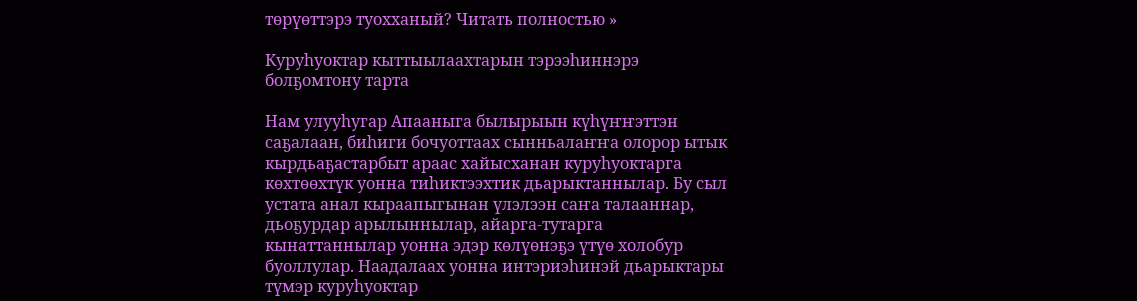төрүөттэрэ туохханый? Читать полностью »

Куруһуоктар кыттыылаахтарын тэрээһиннэрэ болҕомтону тарта

Нам улууһугар Апааныга былырыын күһүҥҥэттэн саҕалаан, биһиги бочуоттаах сынньалаҥҥа олорор ытык кырдьаҕастарбыт араас хайысханан куруһуоктарга көхтөөхтүк уонна тиһиктээхтик дьарыктаннылар. Бу сыл устата анал кыраапыгынан үлэлээн саҥа талааннар, дьоҕурдар арылыннылар, айарга-тутарга кынаттаннылар уонна эдэр көлүөнэҕэ үтүө холобур буоллулар. Наадалаах уонна интэриэһинэй дьарыктары түмэр куруһуоктар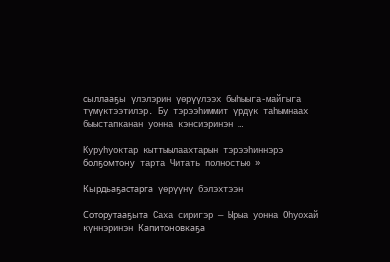сыллааҕы үлэлэрин үөрүүлээх быһыыга-майгыга түмүктээтилэр. Бу тэрээһиммит үрдүк таһымнаах быыстапканан уонна кэнсиэринэн …

Куруһуоктар кыттыылаахтарын тэрээһиннэрэ болҕомтону тарта Читать полностью »

Кырдьаҕастарга үөрүүнү бэлэхтээн

Соторутааҕыта Саха сиригэр — Ырыа уонна Оһуохай күннэринэн Капитоновкаҕа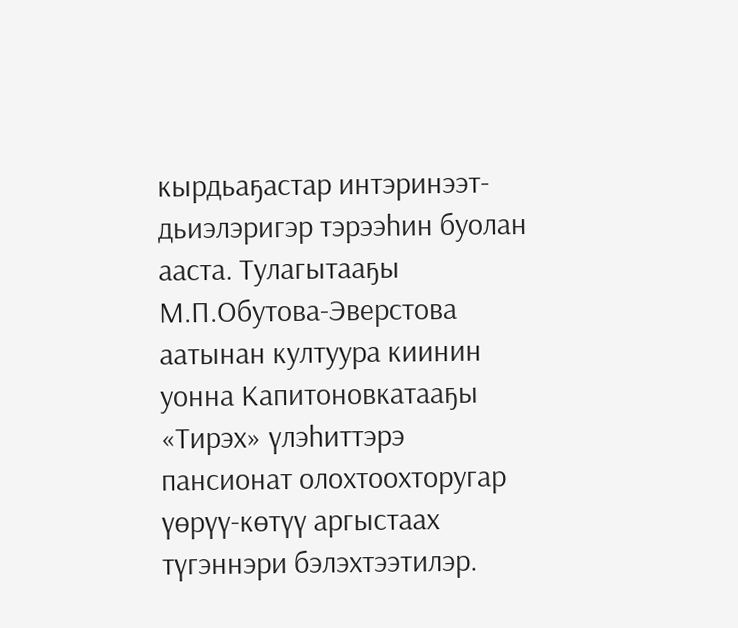кырдьаҕастар интэринээт-дьиэлэригэр тэрээһин буолан ааста. Тулагытааҕы М.П.Обутова-Эверстова аатынан култуура киинин уонна Капитоновкатааҕы «Тирэх» үлэһиттэрэ пансионат олохтоохторугар үөрүү-көтүү аргыстаах түгэннэри бэлэхтээтилэр.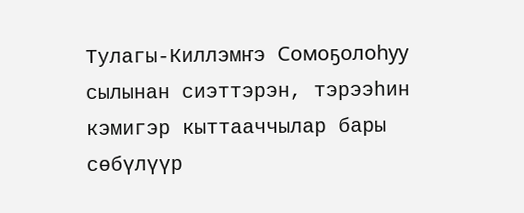Тулагы-Киллэмҥэ Сомоҕолоһуу сылынан сиэттэрэн, тэрээһин кэмигэр кыттааччылар бары сөбүлүүр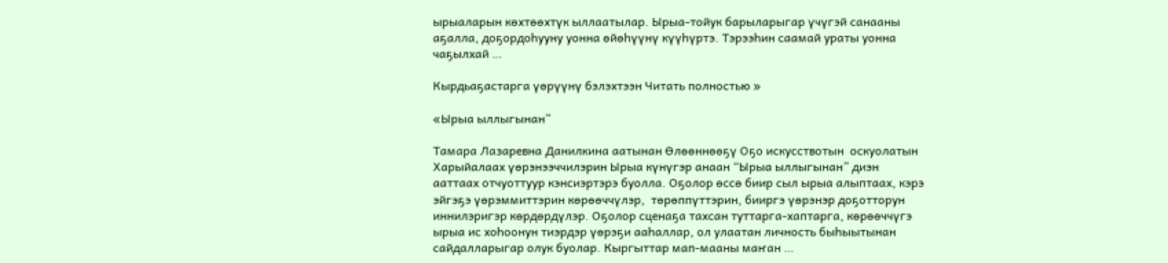ырыаларын көхтөөхтүк ыллаатылар. Ырыа-тойук барыларыгар үчүгэй санааны аҕалла, доҕордоһууну уонна өйөһүүнү күүһүртэ. Тэрээһин саамай ураты уонна чаҕылхай …

Кырдьаҕастарга үөрүүнү бэлэхтээн Читать полностью »

«Ырыа ыллыгынан”

Тамара Лазаревна Данилкина аатынан Өлөөннөөҕү Оҕо искусствотын  оскуолатын Харыйалаах үөрэнээччилэрин Ырыа күнүгэр анаан “Ырыа ыллыгынан” диэн ааттаах отчуоттуур кэнсиэртэрэ буолла. Оҕолор өссө биир сыл ырыа алыптаах, кэрэ эйгэҕэ үөрэммиттэрин көрөөччүлэр,  төрөппүттэрин, бииргэ үөрэнэр доҕотторун иннилэригэр көрдөрдүлэр. Оҕолор сценаҕа тахсан туттарга-хаптарга, көрөөччүгэ ырыа ис хоһоонун тиэрдэр үөрэҕи ааһаллар, ол улаатан личность быһыытынан сайдалларыгар олук буолар. Кыргыттар мап-мааны маҥан …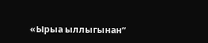«Ырыа ыллыгынан”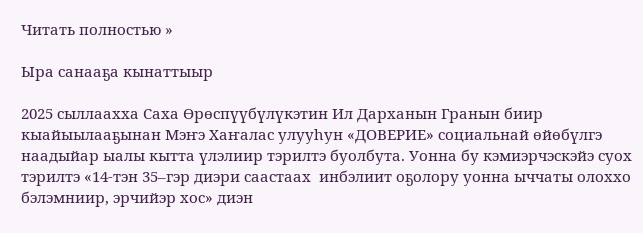Читать полностью »

Ыра санааҕа кынаттыыр

2025 сыллаахха Саха Өрөспүүбүлүкэтин Ил Дарханын Гранын биир кыайыылааҕынан Мэҥэ Хаҥалас улууһун «ДОВЕРИЕ» социальнай өйөбүлгэ наадыйар ыалы кытта үлэлиир тэрилтэ буолбута. Уонна бу кэмиэрчэскэйэ суох тэрилтэ «14-тэн 35–гэр диэри саастаах  инбэлиит оҕолору уонна ыччаты олоххо бэлэмниир, эрчийэр хос» диэн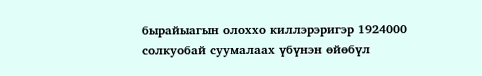бырайыагын олоххо киллэрэригэр 1924000 солкуобай суумалаах үбүнэн өйөбүл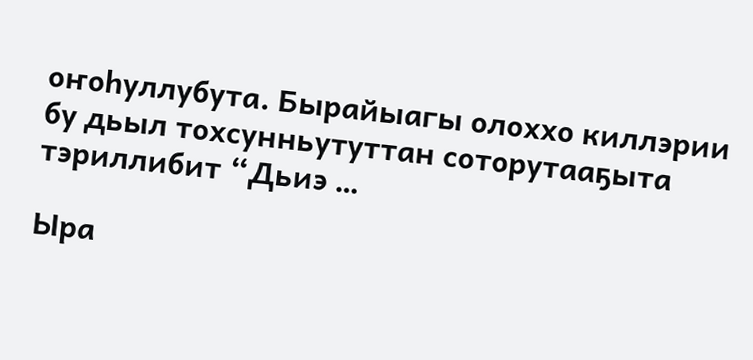оҥоһуллубута. Бырайыагы олоххо киллэрии бу дьыл тохсунньутуттан соторутааҕыта тэриллибит “Дьиэ …

Ыра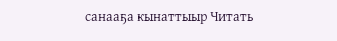санааҕа кынаттыыр Читать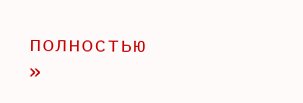полностью »